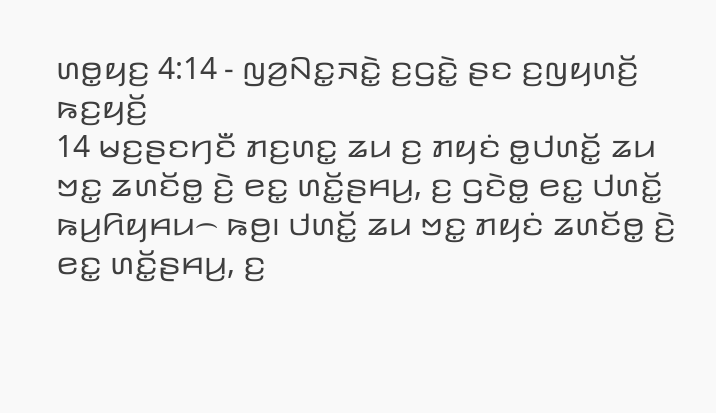ꤛꤥ꤭ꤟꤢ꤬ 4:14 - ꤜꤤ꤬ꤡꤢ꤭ꤏꤢꤧ꤭ ꤢ꤬ꤞꤢꤧ꤭ ꤔꤢ ꤢ꤬ꤜꤟꤛꤢꤩ꤬ ꤒꤢ꤬ꤟꤢꤩ꤬
14 ꤗꤢ꤬ꤔꤢꤚꤢꤪ ꤊꤢ꤬ꤛꤢ꤭ ꤘꤣ ꤢ꤬ ꤊꤟꤢꤦ ꤥ꤭ꤓꤛꤢꤩ꤭ ꤘꤣ ꤠꤢ꤭ ꤘꤛꤢꤩꤥ꤭ ꤢꤧ꤬ ꤕꤢ꤭ ꤛꤢꤩ꤭ꤔꤌꤣ꤬, ꤢ꤬ ꤞꤢꤧꤥ꤭ ꤕꤢ꤭ ꤓꤛꤢꤩ꤭ ꤒꤣ꤬ꤖꤟꤌꤣ꤮ ꤒꤥ꤬꤯ ꤓꤛꤢꤩ꤭ ꤘꤣ ꤠꤢ꤭ ꤊꤟꤢꤦ ꤘꤛꤢꤩꤥ꤭ ꤢꤧ꤬ ꤕꤢ꤭ ꤛꤢꤩ꤭ꤔꤌꤣ꤬, ꤢ꤬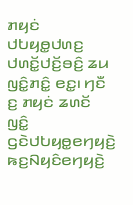ꤊꤟꤢꤦ ꤓꤝꤟꤥ꤭ꤓꤛꤢ꤬ ꤓꤛꤢꤩ꤭ꤓꤢꤩ꤬ꤋꤢꤨ꤬ ꤘꤣ ꤜꤢꤨ꤭ꤊꤢꤨ꤭ ꤕꤢ꤭꤯ ꤚꤢꤪ ꤢ꤬ ꤊꤟꤢꤦ ꤘꤛꤢꤩ ꤜꤢꤨ꤭ ꤞꤢꤧꤓꤝꤟꤥ꤭ꤕꤚꤟꤢꤧ꤬ ꤒꤢ꤬ꤡꤟꤢꤨꤕꤚꤟꤢꤧ꤬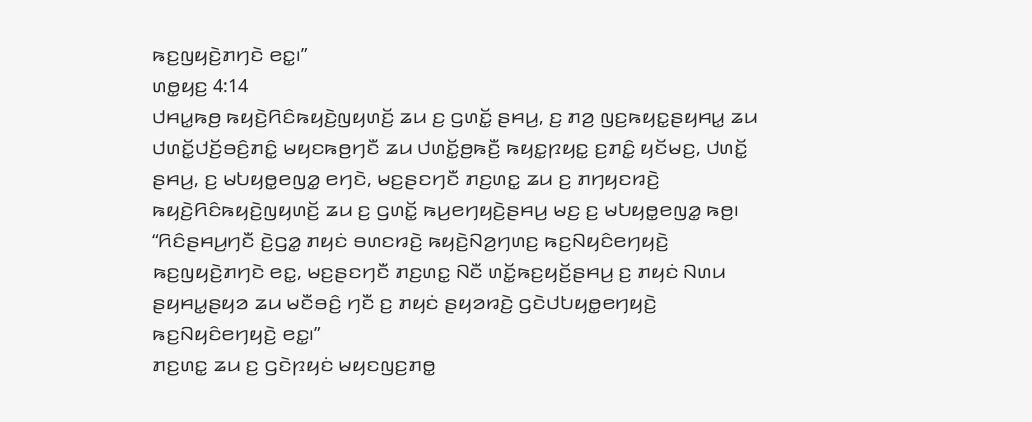ꤒꤢ꤬ꤜꤟꤢꤧ꤬ꤊꤚꤢꤧ ꤕꤢ꤭꤯”
ꤛꤥ꤭ꤟꤢ꤬ 4:14
ꤓꤌꤣ꤭ꤒꤥ꤬ ꤒꤟꤢꤧ꤬ꤖꤢꤨꤒꤟꤢꤧ꤬ꤜꤟꤛꤢꤩ꤬ ꤘꤣ ꤢ꤬ ꤞꤛꤢꤩ꤭ ꤔꤌꤣ꤬, ꤢ꤬ ꤊꤤ꤬ ꤜꤢ꤬ꤒꤟꤢ꤭ꤔꤟꤌꤣ꤭ ꤘꤣ ꤓꤛꤢꤩ꤭ꤓꤢꤩ꤬ꤋꤢꤨ꤬ꤊꤢꤨ꤭ ꤗꤟꤢꤒꤥ꤬ꤚꤢꤪ ꤘꤣ ꤓꤛꤢꤩ꤭ꤥ꤬ꤒꤢꤪ꤬ ꤒꤟꤢ꤭ꤐꤟꤢ꤭ ꤢ꤬ꤊꤢꤨ꤭ ꤟꤢꤩꤗꤢ꤬, ꤓꤛꤢꤩ꤭ ꤔꤌꤣ꤬, ꤢ꤬ ꤗꤝꤟꤥ꤭ꤕꤜꤤ꤭ ꤕꤚꤢꤧ, ꤗꤢ꤬ꤔꤢꤚꤢꤪ ꤊꤢ꤬ꤛꤢ꤭ ꤘꤣ ꤢ꤬ ꤊꤚꤟꤢꤙꤢꤧ꤬ ꤒꤟꤢꤧ꤬ꤖꤢꤨꤒꤟꤢꤧ꤬ꤜꤟꤛꤢꤩ꤬ ꤘꤣ ꤢ꤬ ꤞꤛꤢꤩ꤭ ꤒꤣ꤬ꤕꤚꤟꤢꤧ꤬ꤔꤌꤣ꤬ ꤗꤢ꤬ ꤢ꤬ ꤗꤝꤟꤥ꤭ꤕꤜꤤ꤭ ꤒꤥ꤬꤯
“ꤖꤢꤨꤔꤌꤣ꤬ꤚꤢꤪ ꤢꤧ꤬ꤞꤤ꤭ ꤊꤟꤢꤦ ꤋꤛꤢꤙꤢꤧ꤬ ꤒꤟꤢꤧ꤬ꤡꤤ꤬ꤚꤛꤢ꤬ ꤒꤢ꤬ꤡꤟꤢꤨꤕꤚꤟꤢꤧ꤬ ꤒꤢ꤬ꤜꤟꤢꤧ꤬ꤊꤚꤢꤧ ꤕꤢ꤭, ꤗꤢ꤬ꤔꤢꤚꤢꤪ ꤊꤢ꤬ꤛꤢ꤭ ꤡꤢꤪ ꤛꤢꤩ꤭ꤒꤢ꤬ꤟꤢꤩ꤬ꤔꤌꤣ꤬ ꤢ꤬ ꤊꤟꤢꤦ ꤡꤛꤣ ꤔꤟꤌꤣ꤭ꤔꤟꤤ ꤘꤣ ꤗꤢꤪꤋꤢꤨ꤬ ꤚꤢꤪ ꤢ꤬ ꤊꤟꤢꤦ ꤔꤟꤤꤙꤢꤧ꤬ ꤞꤢꤧꤓꤝꤟꤥ꤭ꤕꤚꤟꤢꤧ꤬ ꤒꤢ꤬ꤡꤟꤢꤨꤕꤚꤟꤢꤧ꤬ ꤕꤢ꤭꤯”
ꤊꤢ꤬ꤛꤢ꤭ ꤘꤣ ꤢ꤬ ꤞꤢꤧꤐꤟꤢꤦ ꤗꤟꤢꤜꤢ꤬ꤊꤥ꤭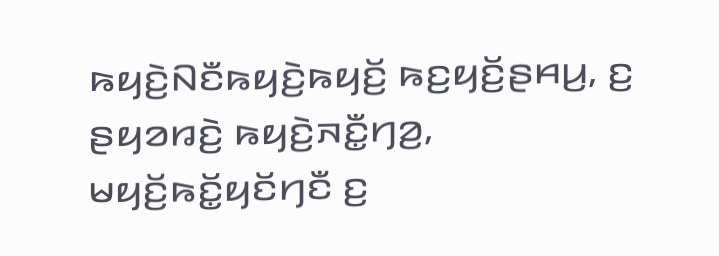ꤒꤟꤢꤧ꤬ꤡꤢꤪꤒꤟꤢꤧ꤬ꤒꤟꤢꤩ꤬ ꤒꤢ꤬ꤟꤢꤩ꤬ꤔꤌꤣ꤬, ꤢ꤬ ꤔꤟꤤꤙꤢꤧ꤬ ꤒꤟꤢꤧ꤬ꤏꤢꤪ꤭ꤚꤤ꤬, ꤗꤟꤢꤩ꤬ꤒꤢꤩ꤭ꤟꤢꤩꤚꤢꤪ ꤢ꤬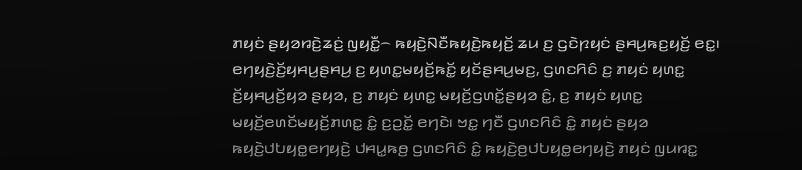ꤊꤟꤢꤦ ꤔꤟꤤꤙꤢꤧ꤬ꤘꤢꤦ꤬ ꤜꤟꤢꤪ꤭꤮ ꤒꤟꤢꤧ꤬ꤡꤢꤪꤒꤟꤢꤧ꤬ꤒꤟꤢꤩ꤬ ꤘꤣ ꤢ꤬ ꤞꤢꤧꤐꤟꤢꤦ ꤔꤌꤣ꤬ꤒꤢ꤬ꤟꤢꤩ꤬ ꤕꤢ꤭꤯
ꤕꤚꤟꤢꤧ꤬ꤢꤩ꤬ꤟꤌꤣ꤬ꤔꤌꤣ꤬ ꤢ꤬ ꤟꤛꤢ꤭ꤗꤟꤢꤩ꤬ꤒꤢꤩ꤭ ꤟꤢꤩꤔꤌꤣ꤬ꤗꤢ꤬, ꤞꤛꤢꤖꤢꤨ ꤢ꤬ ꤊꤟꤢꤦ ꤟꤛꤢ꤭ ꤢꤩ꤬ꤟꤌꤣ꤬ꤢꤩ꤬ꤟꤤ ꤔꤟꤤ, ꤢ꤬ ꤊꤟꤢꤦ ꤟꤛꤢ꤭ ꤗꤟꤢꤩ꤬ꤞꤛꤢꤩ꤭ꤔꤟꤤ ꤢꤨ꤭, ꤢ꤬ ꤊꤟꤢꤦ ꤟꤛꤢ꤭ ꤗꤟꤢꤩ꤬ꤕꤛꤢꤩꤗꤟꤢꤩ꤬ꤊꤛꤢ꤭ ꤢꤨ꤭ ꤢ꤬ꤑꤢꤩ꤭ ꤕꤚꤢꤧ꤯ ꤠꤢ꤭ ꤚꤢꤪ ꤞꤛꤢꤖꤢꤨ ꤢꤨ꤭ ꤊꤟꤢꤦ ꤔꤟꤤ ꤒꤟꤢꤧ꤬ꤓꤝꤟꤥ꤭ꤕꤚꤟꤢꤧ꤬ ꤓꤌꤣ꤭ꤒꤥ꤬ ꤞꤛꤢꤖꤢꤨ ꤢꤨ꤭ ꤒꤟꤢꤧ꤬ꤥ꤬ꤓꤝꤟꤥ꤭ꤕꤚꤟꤢꤧ꤬ ꤊꤟꤢꤦ ꤜꤣꤙꤢ꤭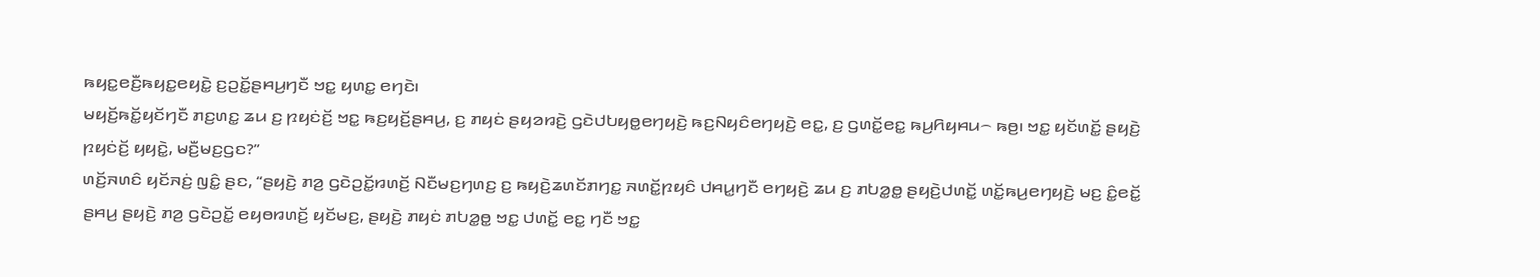ꤒꤟꤢ꤭ꤕꤢꤪ꤬ꤒꤟꤢ꤭ꤕꤟꤢꤧ꤭ ꤢ꤬ꤑꤢꤩ꤭ꤔꤌꤣ꤬ꤚꤢꤪ ꤠꤢ꤭ ꤟꤛꤢ꤭ ꤕꤚꤢꤧ꤯
ꤗꤟꤢꤩ꤬ꤒꤢꤩ꤭ꤟꤢꤩꤚꤢꤪ ꤊꤢ꤬ꤛꤢ꤭ ꤘꤣ ꤢ꤬ ꤐꤟꤢꤦꤢꤩ꤬ ꤠꤢ꤭ ꤒꤢ꤬ꤟꤢꤩ꤬ꤔꤌꤣ꤬, ꤢ꤬ ꤊꤟꤢꤦ ꤔꤟꤤꤙꤢꤧ꤬ ꤞꤢꤧꤓꤝꤟꤥ꤭ꤕꤚꤟꤢꤧ꤬ ꤒꤢ꤬ꤡꤟꤢꤨꤕꤚꤟꤢꤧ꤬ ꤕꤢ꤭, ꤢ꤬ ꤞꤛꤢꤩ꤭ꤕꤢ꤭ ꤒꤣ꤬ꤖꤟꤌꤣ꤮ ꤒꤥ꤬꤯ ꤠꤢ꤭ ꤟꤢꤩꤛꤢꤩ꤭ ꤔꤟꤢꤧ꤬ ꤐꤟꤢꤦꤢꤩ꤬ ꤟꤟꤢꤧ꤭, ꤗꤢꤪ꤬ꤗꤢ꤬ꤞꤢ?”
ꤛꤢꤩ꤬ꤏꤛꤢꤨ ꤟꤢꤩꤏꤢꤦ꤬ ꤜꤢꤨ꤭ ꤔꤢ, “ꤔꤟꤢꤧ꤬ ꤊꤤ꤬ ꤞꤢꤧꤑꤢꤩ꤭ꤙꤛꤢꤩ꤬ ꤡꤢꤪꤗꤢ꤬ꤚꤛꤢ꤬ ꤢ꤬ ꤒꤟꤢꤧ꤬ꤘꤛꤢꤩꤊꤚꤢ꤭ ꤏꤛꤢꤩ꤭ꤐꤟꤢꤨ ꤓꤌꤣ꤭ꤚꤢꤪ ꤕꤚꤟꤢꤧ꤬ ꤘꤣ ꤢ꤬ ꤊꤝꤤ꤭ꤥ꤭ ꤔꤟꤢꤧ꤬ꤓꤛꤢꤩ꤭ ꤛꤢꤩ꤭ꤒꤣ꤬ꤕꤚꤟꤢꤧ꤬ ꤗꤢ꤬ ꤢꤨ꤭ꤕꤢꤩ꤭ ꤔꤌꤣ꤬ ꤔꤟꤢꤧ꤬ ꤊꤤ꤬ ꤞꤢꤧꤑꤢꤩ꤭ ꤕꤟꤥꤙꤛꤢꤩ꤬ ꤟꤢꤩꤗꤢ꤬, ꤔꤟꤢꤧ꤬ ꤊꤟꤢꤦ ꤊꤝꤤ꤭ꤥ꤭ ꤠꤢ꤭ ꤓꤛꤢꤩ꤭ ꤕꤢ꤭ ꤚꤢꤪ ꤠꤢ꤭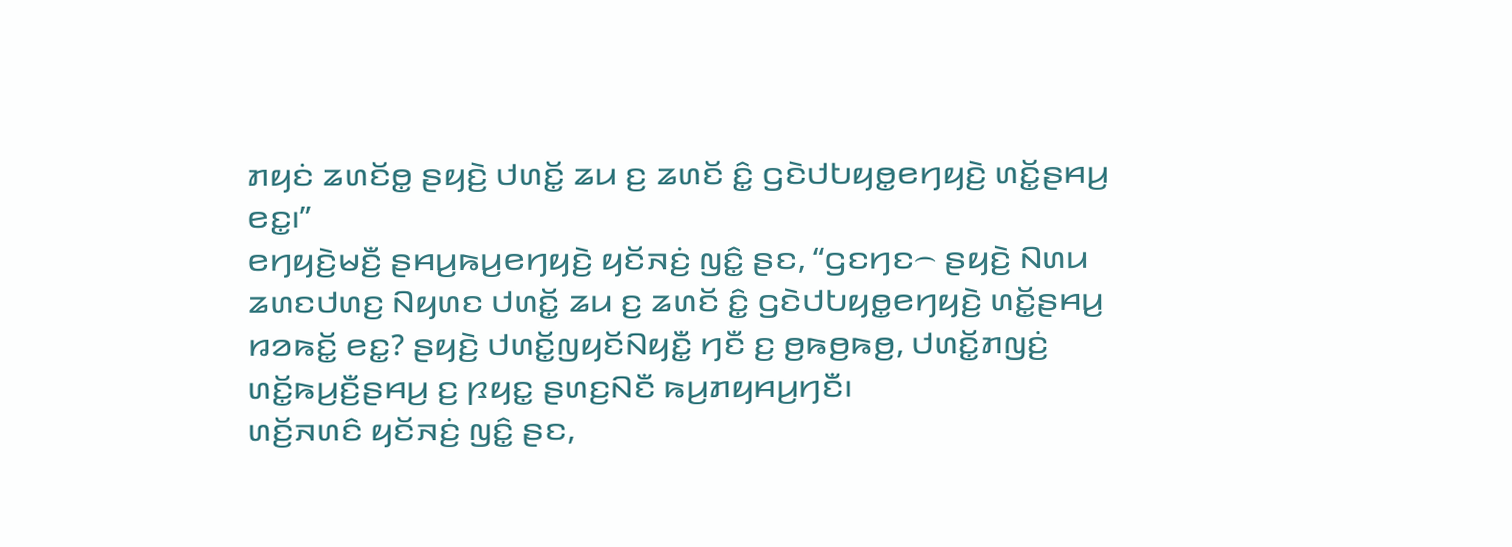ꤊꤟꤢꤦ ꤘꤛꤢꤩꤥ꤭ ꤔꤟꤢꤧ꤬ ꤓꤛꤢꤩ꤭ ꤘꤣ ꤢ꤬ ꤘꤛꤢꤩ ꤢꤨ꤭ ꤞꤢꤧꤓꤝꤟꤥ꤭ꤕꤚꤟꤢꤧ꤬ ꤛꤢꤩ꤭ꤔꤌꤣ꤬ ꤕꤢ꤭꤯”
ꤕꤚꤟꤢꤧ꤬ꤗꤢꤪ꤬ ꤔꤌꤣ꤬ꤒꤣ꤬ꤕꤚꤟꤢꤧ꤬ ꤟꤢꤩꤏꤢꤦ꤬ ꤜꤢꤨ꤭ ꤔꤢ, “ꤞꤢꤚꤢ꤮ ꤔꤟꤢꤧ꤬ ꤡꤛꤣ ꤘꤛꤢꤓꤛꤢ꤬ ꤡꤟꤛꤢ ꤓꤛꤢꤩ꤭ ꤘꤣ ꤢ꤬ ꤘꤛꤢꤩ ꤢꤨ꤭ ꤞꤢꤧꤓꤝꤟꤥ꤭ꤕꤚꤟꤢꤧ꤬ ꤛꤢꤩ꤭ꤔꤌꤣ꤬ ꤙꤤꤒꤢꤩ꤭ ꤕꤢ꤭? ꤔꤟꤢꤧ꤬ ꤓꤛꤢꤩ꤭ꤜꤟꤢꤩꤡꤟꤢꤪ꤭ ꤚꤢꤪ ꤢ꤬ ꤥ꤬ꤒꤥ꤬ꤒꤥ꤬, ꤓꤛꤢꤩ꤭ꤊꤜꤢꤦ꤬ ꤛꤢꤩ꤭ꤒꤣ꤬ꤢꤪ꤬ꤔꤌꤣ꤬ ꤢ꤬ ꤐꤟꤢ꤭ ꤔꤛꤢ꤬ꤡꤢꤪ ꤒꤣ꤬ꤊꤟꤌꤣ꤬ꤚꤢꤪ꤯
ꤛꤢꤩ꤬ꤏꤛꤢꤨ ꤟꤢꤩꤏꤢꤦ꤬ ꤜꤢꤨ꤭ ꤔꤢ,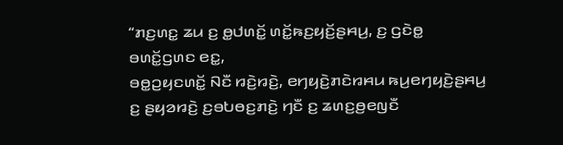“ꤊꤢ꤬ꤛꤢ꤭ ꤘꤣ ꤢ꤬ ꤥ꤭ꤓꤛꤢꤩ꤭ ꤛꤢꤩ꤭ꤒꤢ꤬ꤟꤢꤩ꤬ꤔꤌꤣ꤬, ꤢ꤬ ꤞꤢꤧꤥ꤭ ꤋꤛꤢꤩ꤭ꤞꤛꤢ ꤕꤢ꤭,
ꤋꤥ꤭ꤑꤟꤢꤛꤢꤩ꤭ ꤡꤢꤪ ꤙꤢꤧ꤬ꤙꤢꤧ꤬, ꤕꤚꤟꤢꤧ꤬ꤊꤢꤧꤙꤌꤣ ꤒꤣ꤬ꤕꤚꤟꤢꤧ꤬ꤔꤌꤣ꤬ ꤢ꤬ ꤔꤟꤤꤙꤢꤧ꤬ ꤢ꤬ꤋꤝꤥꤢ꤬ꤊꤢꤧ꤬ ꤚꤢꤪ ꤢ꤬ ꤘꤛꤢ꤬ꤥ꤬ꤕꤜꤢꤪ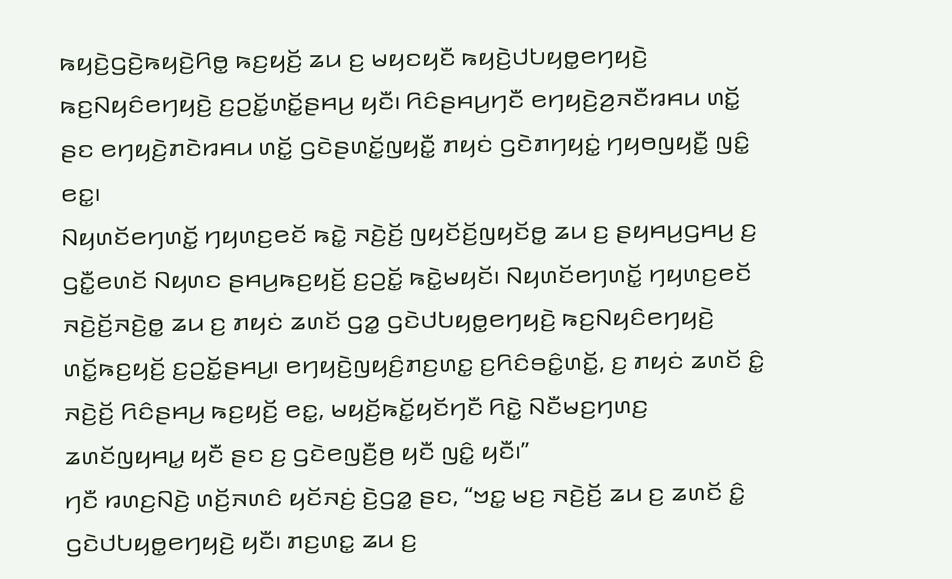ꤒꤟꤢꤧ꤬ꤞꤢꤧ꤬ꤒꤟꤢꤧ꤬ꤖꤥ꤭ ꤒꤢ꤬ꤟꤢꤩ꤬ ꤘꤣ ꤢ꤬ ꤗꤟꤢꤟꤢꤪ ꤒꤟꤢꤧ꤬ꤓꤝꤟꤥ꤭ꤕꤚꤟꤢꤧ꤬ ꤒꤢ꤬ꤡꤟꤢꤨꤕꤚꤟꤢꤧ꤬ ꤢ꤬ꤑꤢꤩ꤭ꤛꤢꤩ꤭ꤔꤌꤣ꤬ ꤟꤢꤪ꤯ ꤖꤢꤨꤔꤌꤣ꤬ꤚꤢꤪ ꤕꤚꤟꤢꤧ꤬ꤤ꤬ꤏꤢꤪꤙꤌꤣ ꤛꤢꤩ꤭ ꤔꤢ ꤕꤚꤟꤢꤧ꤬ꤊꤢꤧꤙꤌꤣ ꤛꤢꤩ꤭ ꤞꤢꤧꤔꤛꤢꤩ꤭ꤜꤟꤢꤪ꤭ ꤊꤟꤢꤦ ꤞꤢꤧꤊꤚꤟꤢꤦ꤭ ꤚꤟꤥꤜꤟꤢꤪ꤭ ꤜꤢꤨ꤭ ꤕꤢ꤭꤯
ꤡꤟꤛꤢꤩꤕꤚꤛꤢꤩ꤭ ꤚꤟꤛꤢ꤬ꤕꤢꤩ ꤒꤢꤧ꤭ ꤏꤢꤧ꤬ꤢꤩ꤬ ꤜꤟꤢꤩꤢꤩ꤬ꤜꤟꤢꤩꤥ꤭ ꤘꤣ ꤢ꤬ ꤔꤟꤌꤣ꤬ꤞꤌꤣ꤬ ꤢ꤬ ꤞꤢꤪ꤭ꤕꤛꤢꤩ ꤡꤟꤛꤢ ꤔꤌꤣ꤬ꤒꤢ꤬ꤟꤢꤩ꤬ ꤢ꤬ꤑꤢꤩ꤭ ꤒꤢꤧ꤭ꤗꤟꤢꤩ꤯ ꤡꤟꤛꤢꤩꤕꤚꤛꤢꤩ꤭ ꤚꤟꤛꤢ꤬ꤕꤢꤩ ꤏꤢꤧ꤬ꤢꤩ꤬ꤏꤢꤧ꤬ꤥ꤭ ꤘꤣ ꤢ꤬ ꤊꤟꤢꤦ ꤘꤛꤢꤩ ꤞꤤ꤭ ꤞꤢꤧꤓꤝꤟꤥ꤭ꤕꤚꤟꤢꤧ꤬ ꤒꤢ꤬ꤡꤟꤢꤨꤕꤚꤟꤢꤧ꤬ ꤛꤢꤩ꤭ꤒꤢ꤬ꤟꤢꤩ꤬ ꤢ꤬ꤑꤢꤩ꤭ꤔꤌꤣ꤬꤯ ꤕꤚꤟꤢꤧ꤬ꤜꤟꤢꤨ꤬ꤊꤢ꤬ꤛꤢ꤭ ꤢ꤬ꤖꤢꤨꤋꤢꤨ꤭ꤛꤢꤩ꤭, ꤢ꤬ ꤊꤟꤢꤦ ꤘꤛꤢꤩ ꤢꤨ꤭ ꤏꤢꤧ꤬ꤢꤩ꤬ ꤖꤢꤨꤔꤌꤣ꤬ ꤒꤢ꤬ꤟꤢꤩ꤬ ꤕꤢ꤭, ꤗꤟꤢꤩ꤬ꤒꤢꤩ꤭ꤟꤢꤩꤚꤢꤪ ꤖꤢꤧ꤭ ꤡꤢꤪꤗꤢ꤬ꤚꤛꤢ꤬ ꤘꤛꤢꤩꤜꤟꤌꤣ꤭ ꤟꤢꤪ ꤔꤢ ꤢ꤬ ꤞꤢꤧꤕꤜꤢꤪ꤬ꤥ꤬ ꤟꤢꤪ ꤜꤢꤨ꤭ ꤟꤢꤪ꤯”
ꤚꤢꤪ ꤙꤛꤢ꤬ꤡꤢꤧ꤬ ꤛꤢꤩ꤬ꤏꤛꤢꤨ ꤟꤢꤩꤏꤢꤦ꤬ ꤢꤧ꤬ꤞꤤ꤭ ꤔꤢ, “ꤠꤢ꤭ ꤗꤢ꤬ ꤏꤢꤧ꤬ꤢꤩ꤬ ꤘꤣ ꤢ꤬ ꤘꤛꤢꤩ ꤢꤨ꤭ ꤞꤢꤧꤓꤝꤟꤥ꤭ꤕꤚꤟꤢꤧ꤬ ꤟꤢꤪ꤯ ꤊꤢ꤬ꤛꤢ꤭ ꤘꤣ ꤢ꤬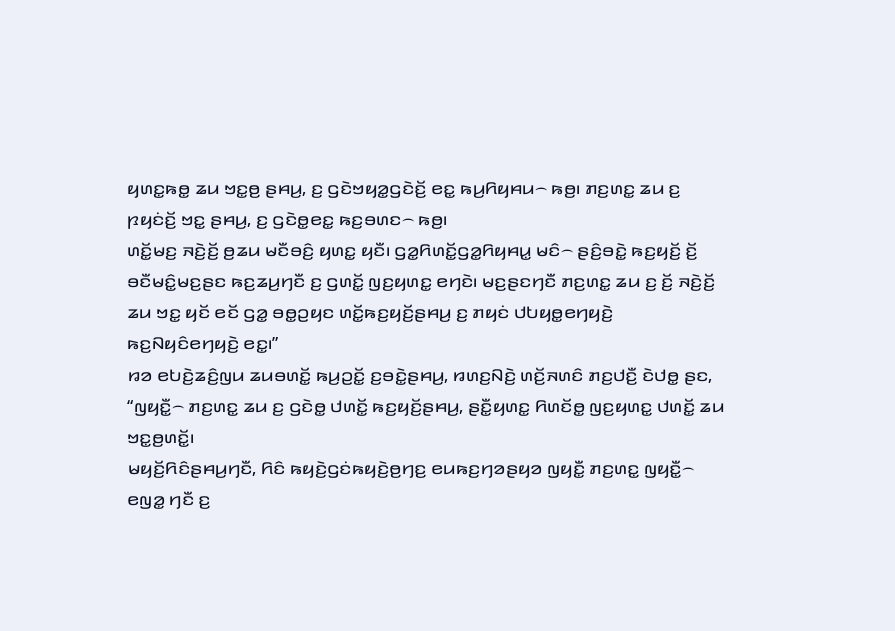ꤟꤛꤢ꤭ꤒꤥ꤭ ꤘꤣ ꤠꤢ꤭ꤥ꤬ ꤔꤌꤣ꤬, ꤢ꤬ ꤞꤢꤧꤠꤟꤤ꤭ꤞꤢꤧꤢꤩ꤬ ꤕꤢ꤭ ꤒꤣ꤬ꤖꤟꤌꤣ꤮ ꤒꤥ꤬꤯ ꤊꤢ꤬ꤛꤢ꤭ ꤘꤣ ꤢ꤬ ꤐꤟꤢꤦꤢꤩ꤬ ꤠꤢ꤭ ꤔꤌꤣ꤬, ꤢ꤬ ꤞꤢꤧꤥ꤭ꤕꤢ꤭ ꤒꤢ꤬ꤋꤛꤢ꤮ ꤒꤥ꤬꤯
ꤛꤢꤩ꤭ꤗꤢ꤬ ꤏꤢꤧ꤬ꤢꤩ꤬ ꤥ꤬ꤘꤣ ꤗꤢꤪꤋꤢꤨ꤬ ꤟꤛꤢ꤭ ꤟꤢꤪ꤯ ꤞꤤ꤭ꤖꤛꤢꤩ꤭ꤞꤤ꤭ꤖꤟꤌꤣ꤭ ꤗꤢꤨ꤮ ꤔꤢꤨ꤬ꤋꤢꤧ꤭ ꤒꤢ꤬ꤟꤢꤩ꤬ ꤢꤩ꤬ ꤋꤢꤪꤗꤢꤨ꤭ꤗꤢ꤬ꤔꤢ ꤒꤢ꤬ꤘꤣ꤬ꤚꤢꤪ ꤢ꤬ ꤞꤛꤢꤩ꤭ ꤜꤢ꤬ꤟꤛꤢ꤭ ꤕꤚꤢꤧ꤯ ꤗꤢ꤬ꤔꤢꤚꤢꤪ ꤊꤢ꤬ꤛꤢ꤭ ꤘꤣ ꤢ꤬ ꤢꤩ꤬ ꤏꤢꤧ꤬ꤢꤩ꤬ ꤘꤣ ꤠꤢ꤭ ꤟꤢꤩ ꤕꤢꤩ ꤞꤤ꤭ ꤋꤥ꤭ꤑꤟꤢ ꤛꤢꤩ꤭ꤒꤢ꤬ꤟꤢꤩ꤬ꤔꤌꤣ꤬ ꤢ꤬ ꤊꤟꤢꤦ ꤓꤝꤟꤥ꤭ꤕꤚꤟꤢꤧ꤬ ꤒꤢ꤬ꤡꤟꤢꤨꤕꤚꤟꤢꤧ꤬ ꤕꤢ꤭꤯”
ꤙꤤ ꤕꤝꤢꤧ꤬ꤘꤢꤨ꤬ꤜꤣ ꤘꤣꤋꤛꤢꤩ꤭ ꤒꤣ꤬ꤑꤢꤩ꤭ ꤢ꤬ꤋꤢꤧ꤭ꤔꤌꤣ꤬, ꤙꤛꤢ꤬ꤡꤢꤧ꤬ ꤛꤢꤩ꤬ꤏꤛꤢꤨ ꤊꤢ꤬ꤓꤢꤪ꤬ ꤢꤧꤓꤥ꤭ ꤔꤢ, “ꤜꤟꤢꤪ꤭꤮ ꤊꤢ꤬ꤛꤢ꤭ ꤘꤣ ꤢ꤬ ꤞꤢꤧꤥ꤭ ꤓꤛꤢꤩ꤭ ꤒꤢ꤬ꤟꤢꤩ꤬ꤔꤌꤣ꤬, ꤔꤢꤪ꤭ꤟꤛꤢ꤭ ꤖꤛꤢꤩꤥ꤭ ꤜꤢ꤬ꤟꤛꤢ꤭ ꤓꤛꤢꤩ꤭ ꤘꤣ ꤠꤢ꤭ꤥ꤬ꤛꤢꤩ꤭꤯
ꤗꤟꤢꤩ꤬ꤖꤢꤨꤔꤌꤣ꤬ꤚꤢꤪ, ꤖꤢꤨ ꤒꤟꤢꤧ꤬ꤞꤢꤦꤒꤟꤢꤧ꤬ꤥ꤬ꤚꤢ꤬ ꤕꤣꤒꤢ꤬ꤚꤤꤔꤟꤤ ꤜꤟꤢꤪ꤭ ꤊꤢ꤬ꤛꤢ꤭ ꤜꤟꤢꤪ꤭꤮ ꤕꤜꤤ꤭ ꤚꤢꤪ ꤢ꤬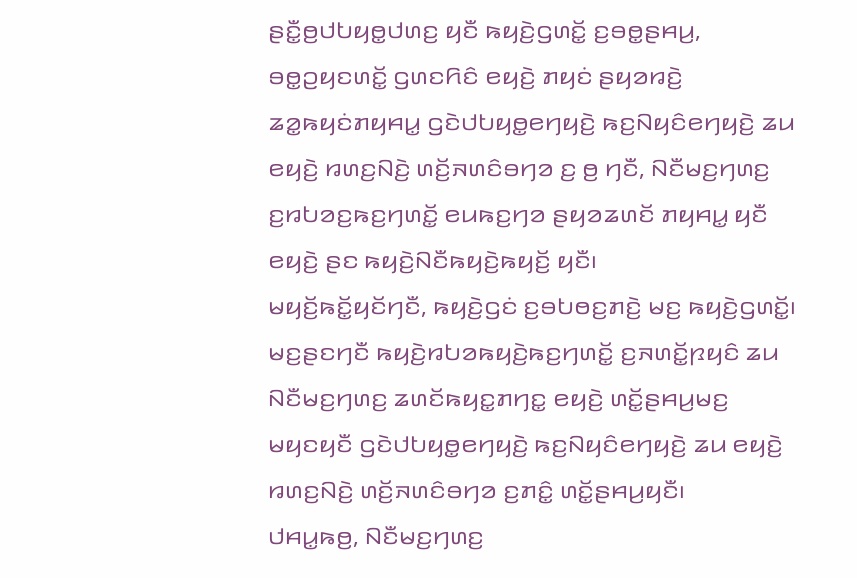ꤔꤢꤪ꤭ꤥ꤬ꤓꤝꤟꤥ꤭ꤓꤛꤢ꤬ ꤟꤢꤪ ꤒꤟꤢꤧ꤬ꤞꤛꤢꤩ꤭ ꤢ꤬ꤋꤥ꤭ꤔꤌꤣ꤬, ꤋꤥ꤭ꤑꤟꤢꤛꤢꤩ꤭ ꤞꤛꤢꤖꤢꤨ ꤕꤟꤢꤧ꤬ ꤊꤟꤢꤦ ꤔꤟꤤꤙꤢꤧ꤬ ꤘꤤ꤭ꤒꤟꤢꤦꤊꤟꤌꤣ꤭ ꤞꤢꤧꤓꤝꤟꤥ꤭ꤕꤚꤟꤢꤧ꤬ ꤒꤢ꤬ꤡꤟꤢꤨꤕꤚꤟꤢꤧ꤬ ꤘꤣ ꤕꤟꤢꤧ꤬ ꤙꤛꤢ꤬ꤡꤢꤧ꤬ ꤛꤢꤩ꤬ꤏꤛꤢꤨꤋꤚꤤ ꤢ꤬ ꤥ꤬ ꤚꤢꤪ, ꤡꤢꤪꤗꤢ꤬ꤚꤛꤢ꤬ ꤢ꤬ꤙꤝꤤꤢ꤬ꤒꤢ꤬ꤚꤛꤢꤩ꤭ ꤕꤣꤒꤢ꤬ꤚꤤ ꤔꤟꤤꤘꤛꤢꤩ ꤊꤟꤌꤣ꤭ ꤟꤢꤪ ꤕꤟꤢꤧ꤬ ꤔꤢ ꤒꤟꤢꤧ꤬ꤡꤢꤪꤒꤟꤢꤧ꤬ꤒꤟꤢꤩ꤬ ꤟꤢꤪ꤯
ꤗꤟꤢꤩ꤬ꤒꤢꤩ꤭ꤟꤢꤩꤚꤢꤪ, ꤒꤟꤢꤧ꤬ꤞꤢꤦ ꤢ꤬ꤋꤝꤥꤢ꤬ꤊꤢꤧ꤬ ꤗꤢ꤬ ꤒꤟꤢꤧ꤬ꤞꤛꤢꤩ꤭꤯ ꤗꤢ꤬ꤔꤢꤚꤢꤪ ꤒꤟꤢꤧ꤬ꤙꤝꤤꤒꤟꤢꤧ꤬ꤒꤢ꤬ꤚꤛꤢꤩ꤭ ꤢ꤬ꤏꤛꤢꤩ꤭ꤐꤟꤢꤨ ꤘꤣ ꤡꤢꤪꤗꤢ꤬ꤚꤛꤢ꤬ ꤘꤛꤢꤩꤒꤟꤢ꤭ꤊꤚꤢ꤭ ꤕꤟꤢꤧ꤬ ꤛꤢꤩ꤭ꤔꤌꤣ꤬ꤗꤢ꤬ ꤗꤟꤢꤟꤢꤪ ꤞꤢꤧꤓꤝꤟꤥ꤭ꤕꤚꤟꤢꤧ꤬ ꤒꤢ꤬ꤡꤟꤢꤨꤕꤚꤟꤢꤧ꤬ ꤘꤣ ꤕꤟꤢꤧ꤬ ꤙꤛꤢ꤬ꤡꤢꤧ꤬ ꤛꤢꤩ꤬ꤏꤛꤢꤨꤋꤚꤤ ꤢ꤬ꤊꤢꤨ꤭ ꤛꤢꤩ꤭ꤔꤌꤣ꤬ꤟꤢꤪ꤯
ꤓꤌꤣ꤭ꤒꤥ꤬, ꤡꤢꤪꤗꤢ꤬ꤚꤛꤢ꤬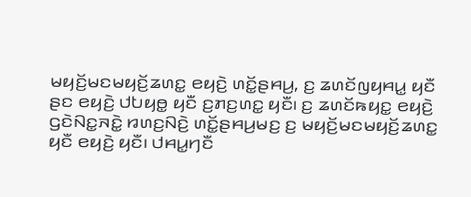ꤗꤟꤢꤩ꤬ꤗꤢꤗꤟꤢꤩ꤬ꤘꤛꤢ꤭ ꤕꤟꤢꤧ꤬ ꤛꤢꤩ꤭ꤔꤌꤣ꤬, ꤢ꤬ ꤘꤛꤢꤩꤜꤟꤌꤣ꤭ ꤟꤢꤪ ꤔꤢ ꤕꤟꤢꤧ꤬ ꤓꤝꤟꤥ꤭ ꤟꤢꤪ ꤢ꤬ꤊꤢ꤬ꤛꤢ꤭ ꤟꤢꤪ꤯ ꤢ꤬ ꤘꤛꤢꤩꤒꤟꤢ꤭ ꤕꤟꤢꤧ꤬ ꤞꤢꤧꤡꤢ꤭ꤏꤢꤧ꤭ ꤙꤛꤢ꤬ꤡꤢꤧ꤬ ꤛꤢꤩ꤭ꤔꤌꤣ꤬ꤗꤢ꤬ ꤢ꤬ ꤗꤟꤢꤩ꤬ꤗꤢꤗꤟꤢꤩ꤬ꤘꤛꤢ꤭ ꤟꤢꤪ ꤕꤟꤢꤧ꤬ ꤟꤢꤪ꤯ ꤓꤌꤣ꤭ꤚꤢꤪ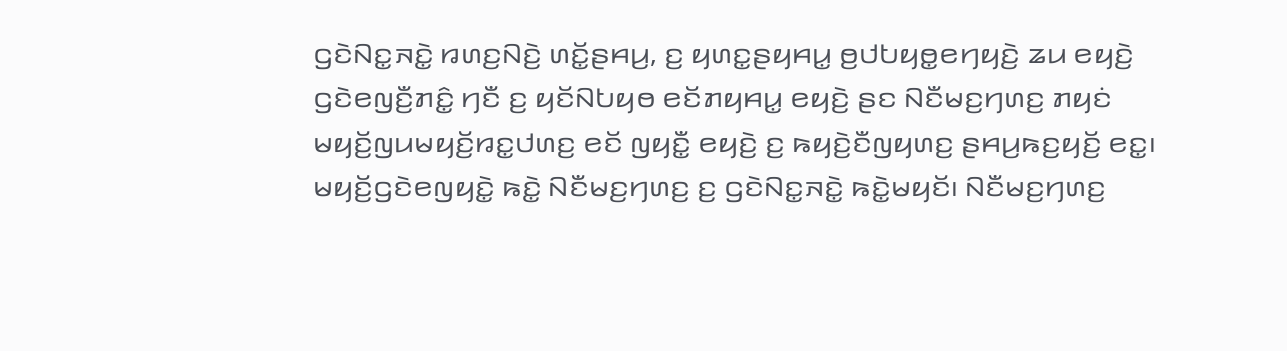ꤞꤢꤧꤡꤢ꤭ꤏꤢꤧ꤭ ꤙꤛꤢ꤬ꤡꤢꤧ꤬ ꤛꤢꤩ꤭ꤔꤌꤣ꤬, ꤢ꤬ ꤟꤛꤢ꤭ꤔꤟꤌꤣ꤭ ꤥ꤬ꤓꤝꤟꤥ꤭ꤕꤚꤟꤢꤧ꤬ ꤘꤣ ꤕꤟꤢꤧ꤬ ꤞꤢꤧꤕꤜꤢꤪ꤬ꤊꤢꤨ꤭ ꤚꤢꤪ ꤢ꤬ ꤟꤢꤩꤡꤝꤟꤥ ꤕꤢꤩꤊꤟꤌꤣ꤭ ꤕꤟꤢꤧ꤬ ꤔꤢ ꤡꤢꤪꤗꤢ꤬ꤚꤛꤢ꤬ ꤊꤟꤢꤦ ꤗꤟꤢꤩ꤬ꤜꤣꤗꤟꤢꤩ꤬ꤙꤢ꤭ꤓꤛꤢ꤬ ꤕꤢꤩ ꤜꤟꤢꤪ꤭ ꤕꤟꤢꤧ꤬ ꤢ꤬ ꤒꤟꤢꤧ꤬ꤢꤪꤜꤟꤛꤢ꤬ ꤔꤌꤣ꤬ꤒꤢ꤬ꤟꤢꤩ꤬ ꤕꤢ꤭꤯
ꤗꤟꤢꤩ꤬ꤞꤢꤧꤕꤜꤟꤢꤧ꤭ ꤒꤢꤧ꤭ ꤡꤢꤪꤗꤢ꤬ꤚꤛꤢ꤬ ꤢ꤬ ꤞꤢꤧꤡꤢ꤭ꤏꤢꤧ꤭ ꤒꤢꤧ꤭ꤗꤟꤢꤩ꤯ ꤡꤢꤪꤗꤢ꤬ꤚꤛꤢ꤬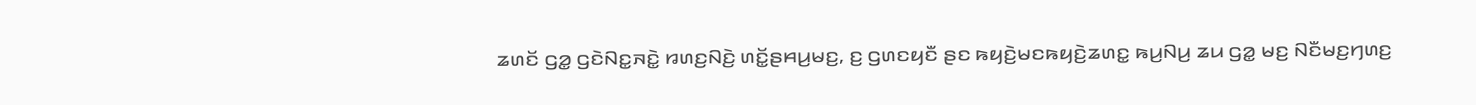ꤘꤛꤢꤩ ꤞꤤ꤭ ꤞꤢꤧꤡꤢ꤭ꤏꤢꤧ꤭ ꤙꤛꤢ꤬ꤡꤢꤧ꤬ ꤛꤢꤩ꤭ꤔꤌꤣ꤬ꤗꤢ꤬, ꤢ꤬ ꤞꤛꤢꤟꤢꤪ ꤔꤢ ꤒꤟꤢꤧ꤬ꤗꤢꤒꤟꤢꤧ꤬ꤘꤛꤢ꤭ ꤒꤣ꤬ꤡꤣ꤬ ꤘꤣ ꤞꤤ꤭ ꤗꤢ꤬ ꤡꤢꤪꤗꤢ꤬ꤚꤛꤢ꤬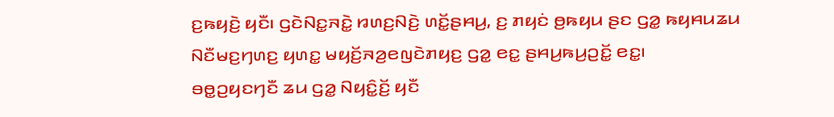ꤢ꤬ꤒꤟꤢꤧ꤬ ꤟꤢꤪ꤯ ꤞꤢꤧꤡꤢ꤭ꤏꤢꤧ꤭ ꤙꤛꤢ꤬ꤡꤢꤧ꤬ ꤛꤢꤩ꤭ꤔꤌꤣ꤬, ꤢ꤬ ꤊꤟꤢꤦ ꤥ꤬ꤒꤟꤣ ꤔꤢ ꤞꤤ꤭ ꤒꤟꤌꤣꤘꤣ ꤡꤢꤪꤗꤢ꤬ꤚꤛꤢ꤬ ꤟꤛꤢ꤭ ꤗꤟꤢꤩ꤬ꤏꤤ꤬ꤕꤜꤢꤧꤊꤟꤢ꤬ ꤞꤤ꤭ ꤕꤢ꤭ ꤔꤌꤣ꤬ꤒꤣ꤬ꤑꤢꤩ꤭ ꤕꤢ꤭꤯
ꤋꤥ꤭ꤑꤟꤢꤚꤢꤪ ꤘꤣ ꤞꤤ꤭ ꤡꤟꤢꤨ꤭ꤢꤩ꤬ ꤟꤢꤪ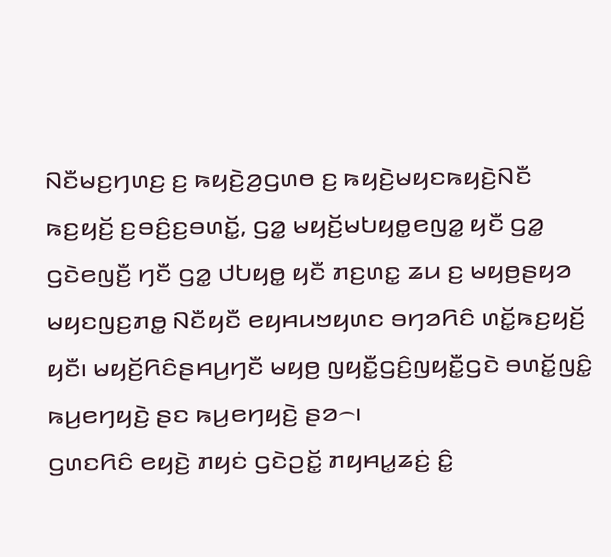ꤡꤢꤪꤗꤢ꤬ꤚꤛꤢ꤬ ꤢ꤬ ꤒꤟꤢꤧ꤬ꤤ꤬ꤞꤛꤥ ꤢ꤬ ꤒꤟꤢꤧ꤬ꤗꤟꤢꤒꤟꤢꤧ꤬ꤡꤢꤪ ꤒꤢ꤬ꤟꤢꤩ꤬ ꤢ꤬ꤋꤢꤨ꤬ꤢ꤬ꤋꤛꤢꤩ꤭, ꤞꤤ꤭ ꤗꤟꤢꤩ꤬ꤗꤝꤟꤥ꤭ꤕꤜꤤ꤭ ꤟꤢꤪ ꤞꤤ꤭ ꤞꤢꤧꤕꤜꤢꤪ꤬ ꤚꤢꤪ ꤞꤤ꤭ ꤓꤝꤟꤥ꤭ ꤟꤢꤪ ꤊꤢ꤬ꤛꤢ꤭ ꤘꤣ ꤢ꤬ ꤗꤟꤥ꤬ꤔꤟꤤ ꤗꤟꤢꤜꤢ꤬ꤊꤥ꤭ ꤡꤢꤪꤟꤢꤪ ꤕꤟꤌꤣꤠꤟꤛꤢ ꤋꤚꤤꤖꤢꤨ ꤛꤢꤩ꤭ꤒꤢ꤬ꤟꤢꤩ꤬ ꤟꤢꤪ꤯ ꤗꤟꤢꤩ꤬ꤖꤢꤨꤔꤌꤣ꤬ꤚꤢꤪ ꤗꤟꤥ꤬ ꤜꤟꤢꤪ꤭ꤞꤢꤨ꤬ꤜꤟꤢꤪ꤭ꤞꤢꤧ ꤋꤛꤢꤩ꤭ꤜꤢꤨ꤭ ꤒꤣ꤬ꤕꤚꤟꤢꤧ꤬ ꤔꤢ ꤒꤣ꤬ꤕꤚꤟꤢꤧ꤬ ꤔꤤ꤮꤯
ꤞꤛꤢꤖꤢꤨ ꤕꤟꤢꤧ꤬ ꤊꤟꤢꤦ ꤞꤢꤧꤑꤢꤩ꤭ ꤊꤟꤌꤣ꤭ꤘꤢꤦ꤬ ꤢꤨ꤭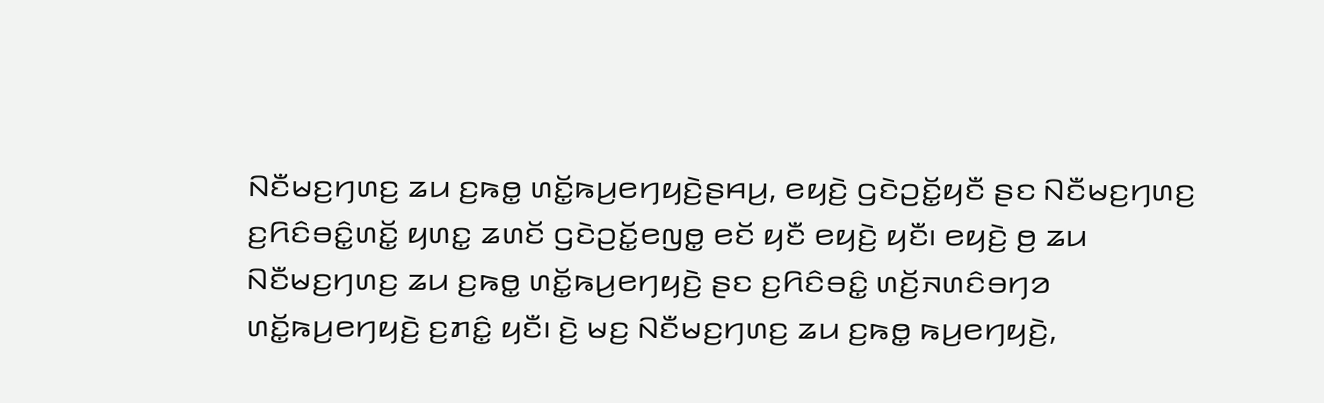ꤡꤢꤪꤗꤢ꤬ꤚꤛꤢ꤬ ꤘꤣ ꤢ꤬ꤒꤥ꤭ ꤛꤢꤩ꤭ꤒꤣ꤬ꤕꤚꤟꤢꤧ꤬ꤔꤌꤣ꤬, ꤕꤟꤢꤧ꤬ ꤞꤢꤧꤑꤢꤩ꤭ꤟꤢꤪ ꤔꤢ ꤡꤢꤪꤗꤢ꤬ꤚꤛꤢ꤬ ꤢ꤬ꤖꤢꤨꤋꤢꤨ꤭ꤛꤢꤩ꤭ ꤟꤛꤢ꤭ ꤘꤛꤢꤩ ꤞꤢꤧꤑꤢꤩ꤭ꤕꤜꤥ꤭ ꤕꤢꤩ ꤟꤢꤪ ꤕꤟꤢꤧ꤬ ꤟꤢꤪ꤯ ꤕꤟꤢꤧ꤬ ꤥ꤬ ꤘꤣ ꤡꤢꤪꤗꤢ꤬ꤚꤛꤢ꤬ ꤘꤣ ꤢ꤬ꤒꤥ꤭ ꤛꤢꤩ꤭ꤒꤣ꤬ꤕꤚꤟꤢꤧ꤬ ꤔꤢ ꤢ꤬ꤖꤢꤨꤋꤢꤨ꤭ ꤛꤢꤩ꤬ꤏꤛꤢꤨꤋꤚꤤ ꤛꤢꤩ꤭ꤒꤣ꤬ꤕꤚꤟꤢꤧ꤬ ꤢ꤬ꤊꤢꤨ꤭ ꤟꤢꤪ꤯ ꤢꤧ꤬ ꤗꤢ꤬ ꤡꤢꤪꤗꤢ꤬ꤚꤛꤢ꤬ ꤘꤣ ꤢ꤬ꤒꤥ꤭ ꤒꤣ꤬ꤕꤚꤟꤢꤧ꤬,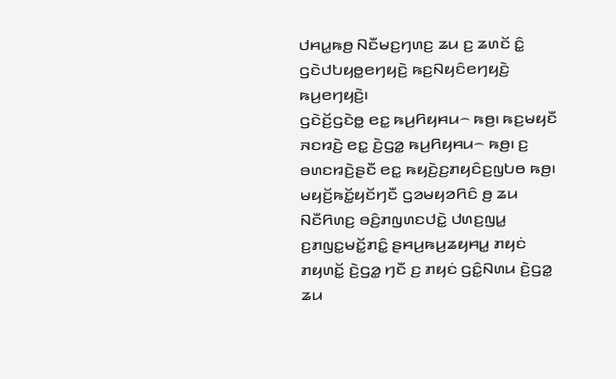ꤓꤌꤣ꤭ꤒꤥ꤬ ꤡꤢꤪꤗꤢ꤬ꤚꤛꤢ꤬ ꤘꤣ ꤢ꤬ ꤘꤛꤢꤩ ꤢꤨ꤭ ꤞꤢꤧꤓꤝꤟꤥ꤭ꤕꤚꤟꤢꤧ꤬ ꤒꤢ꤬ꤡꤟꤢꤨꤕꤚꤟꤢꤧ꤬ ꤒꤣ꤬ꤕꤚꤟꤢꤧ꤬꤯
ꤞꤢꤧꤢꤩ꤬ꤞꤢꤧꤥ꤭ ꤕꤢ꤭ ꤒꤣ꤬ꤖꤟꤌꤣ꤮ ꤒꤥ꤬꤯ ꤒꤢ꤬ꤗꤟꤢꤪ ꤏꤢꤙꤢꤧ꤬ ꤕꤢ꤭ ꤢꤧ꤬ꤞꤤ꤭ ꤒꤣ꤬ꤖꤟꤌꤣ꤮ ꤒꤥ꤬꤯ ꤢ꤬ ꤋꤛꤢꤙꤢꤧ꤬ꤔꤢꤪ ꤕꤢ꤭ ꤒꤟꤢꤧ꤬ꤢ꤬ꤊꤟꤢꤨꤢ꤬ꤜꤝꤥ ꤒꤥ꤬꤯
ꤗꤟꤢꤩ꤬ꤒꤢꤩ꤭ꤟꤢꤩꤚꤢꤪ ꤞꤤꤗꤟꤤꤖꤢꤨ ꤥ꤬ ꤘꤣ ꤡꤢꤪꤖꤛꤢ꤬ ꤋꤢꤨ꤬ꤊꤜꤛꤢꤓꤢꤧ꤭ ꤓꤛꤢ꤬ꤜꤣ꤭ ꤢ꤬ꤊꤜꤢ꤭ꤗꤢꤩ꤭ꤊꤢꤨ꤭ ꤔꤌꤣ꤬ꤒꤣ꤬ꤘꤟꤌꤣ꤭ ꤊꤟꤢꤦ ꤊꤟꤛꤢꤩ꤭ ꤢꤧ꤬ꤞꤤ꤭ ꤚꤢꤪ ꤢ꤬ ꤊꤟꤢꤦ ꤞꤢꤨ꤭ꤡꤛꤣ ꤢꤧ꤬ꤞꤤ꤭ ꤘꤣ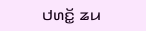ꤓꤛꤢꤩ꤭ ꤘꤣ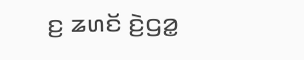ꤢ꤬ ꤘꤛꤢꤩ ꤢꤧ꤬ꤞꤤ꤭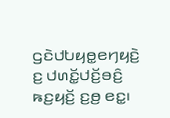ꤞꤢꤧꤓꤝꤟꤥ꤭ꤕꤚꤟꤢꤧ꤬ ꤢ꤬ ꤓꤛꤢꤩ꤭ꤓꤢꤩ꤬ꤋꤢꤨ꤬ ꤒꤢ꤬ꤟꤢꤩ꤬ ꤢ꤬ꤥ꤬ ꤕꤢ꤭꤯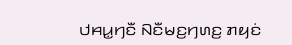ꤓꤌꤣ꤭ꤚꤢꤪ ꤡꤢꤪꤗꤢ꤬ꤚꤛꤢ꤬ ꤊꤟꤢꤦ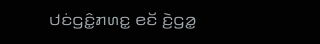ꤓꤢꤦꤞꤢꤨ꤭ꤊꤛꤢ꤭ ꤕꤢꤩ ꤢꤧ꤬ꤞꤤ꤭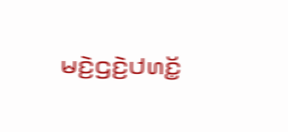ꤗꤢꤧ꤬ꤞꤢꤧ꤬ꤓꤛꤢꤩ꤭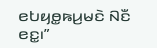ꤕꤝꤟꤥ꤭ꤒꤣ꤬ꤗꤢꤧ ꤡꤢꤪ ꤕꤢ꤭꤯”